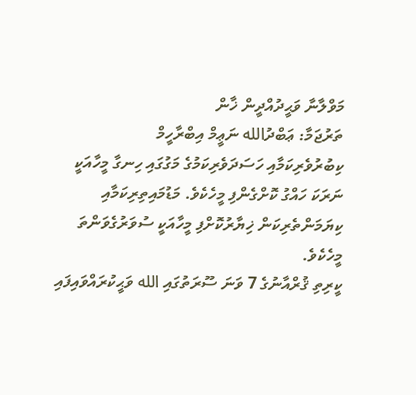މަވްލާނާ ވަޙީދުއްދީން ޚާން
ތަރުޖަމާ: ޢަބްދުالله ނަޢީމް އިބްރާހީމް
ކިބުރުވެރިކަމާއި ހަސަދަވެރިކަމުގެ މަގުގައި ހިނގާ މީހާއަކީ ނަރަކަ ހައްގު ކޮށްގެންފި މީހެކެވެ. މަޑުމައިތިރިކަމާއި ކިޔަމަންތެރިކަން ޚިޔާރުކޮށްފި މީހާއަކީ ސުވަރުގެވަންތަ މީހެކެވެ.
ކީރިތި ޤުރްއާނުގެ 7 ވަނަ ސޫރަތުގައި الله ވަޙީކުރައްވައިފައި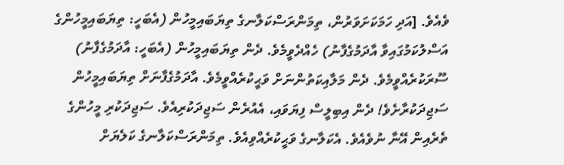ވެއެވެ. [އަދި ހަމަކަށަވަރުން، ތިމަންރަސްކަލާނގެ ތިޔަބައިމީހުން (އެބަހީ: ތިޔަބައިމީހުންގެ އަސްލުކަމުގައިވާ އާދަމުގެފާނު) ހެއްދެވީމެވެ. ދެން ތިޔަބައިމީހުން (އެބަހީ: އާދަމުގެފާނު) ސޫރަކުރެއްވީމެވެ. ދެން މަލާއިކަތުންނަށް ވަޙީކުރެއްވީމެވެ. އާދަމުގެފާނަށް ތިޔަބައިމީހުން ސަޖިދަކުރާށެވެ! ދެން އިބިލީސް ފިޔަވައި، އެއުރެން ސަޖިދަކުރިއެވެ. ސަޖިދަކުރި މީހުންގެ ތެރެއިން އޭނާ ނުވެއެވެ. އެކަލާނގެ ވަޙީކުރެއްވިއެވެ. ތިމަންރަސްކަލާނގެ ކަލެޔަށް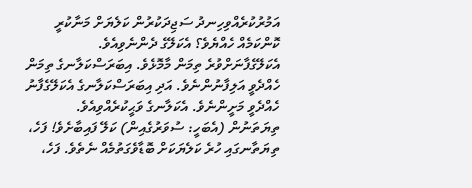އަމުރުކުރެއްވިހިނދު ސަޖިދަކުރުން ކަލެޔަށް މަނާކުރީ ކޮންކަމެއް ހެއްޔެވެ؟ އެކަލޭގެ ދެންނެވިއެވެ. އެކަލޭގެފާނަށްވުރެ ތިމަން މާމޮޅެވެ. އިބަރަސްކަލާނގެ ތިމަން ހެއްދެވީ އަލިފާނުންނެވެ. އަދި އިބަރަސްކަލާނގެ އެކަލޭގެފާނު ހެއްދެވީ މަށީންނެވެ. އެކަލާނގެ ވަޙީކުރެއްވިއެވެ. ތިޔަތަނުން (އެބަހީ: ސުވަރުގެއިން) ކަލޭ ފައިބާށެވެ! ފަހެ، ތިޔަތާނގައި ހުރެ ކަލެޔަކަށް ބޮޑާވެގަތުމެއް ނެތެވެ. ފަހެ،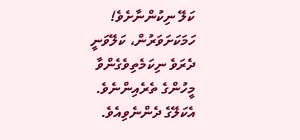ކަލޭ ނިކުންނާށެވެ! ހަމަކަށަވަރުން، ކަލޭވަނީ ދެރަވެ ނިކަމެތިވެގެންވާ މީހުންގެ ތެރެއިންނެވެ. އެކަލޭގެ ދެންނެވިއެވެ.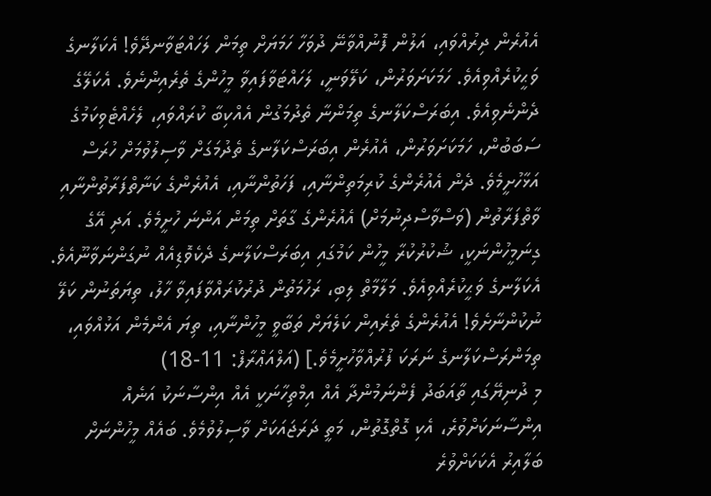އެއުރެން ދިރުއްވައި، އަލުން ފޮނުއްވާނޭ ދުވަހާ ހަމަޔަށް ތިމަން ލަހައްޓަވާނދޭވެ! އެކަލާނގެ ވަޙީކުރެއްވިއެވެ. ހަމަކަށަވަރުން، ކަލޭވަނީ، ލަހައްޓަވާފައިވާ މީހުންގެ ތެރެއިންނެވެ. އެކަލޭގެ ދެންނެވިއެވެ. އިބަރަސްކަލާނގެ ތިމަންނާ ތެދުމަގުން އެއްކިބާ ކުރައްވައި، ލެހެއްޓެވިކަމުގެ ސަބަބުން، ހަމަކަށަވަރުން، އެއުރެން އިބަރަސްކަލާނގެ ތެދުމަގަށް ވާސިލުވުމަށް ހުރަސް އަޅާހުށީމެވެ. ދެން އެއުރެންގެ ކުރިމަތިންނާއި، ފަހަތުންނާއި، އެއުރެންގެ ކަނާތްފަރާތުންނާއި ވާތްފަރާތުން (ވަސްވާސްދިނުމަށް) އެއުރެންގެ ގާތަށް ތިމަން އަންނަ ހުށީމެވެ. އަދި އޭގެ ގިނަމީހުންނަކީ، ޝުކުރުކުރާ މީހުން ކަމުގައި އިބަރަސްކަލާނގެ ދެކެވޮޑިއެއް ނުގަންނަވާނޫއެވެ. އެކަލާނގެ ވަޙީކުރެއްވިއެވެ. މަލާމާތް ލިބި، ރަހުމަތުން ދުރުކުރައްވާފައިވާ ހާލު، ތިޔަތަނުން ކަލޭ ނުކުންނާށެވެ! އެއުރެންގެ ތެރެއިން ކަލެޔަށް ތަބާވީ މީހުންނާއި، ތިޔަ އެންމެން އަޅުއްވައި، ތިމަންރަސްކަލާނގެ ނަރަކަ ފުރުއްވާހުށީމެވެ.] (އަލްއަޢްރާފް: 11-18)
މި ދުނިޔޭގައި ތާއަބަދު ފެންނަމުންދާ އެއް އިމްތިހާނަކީ އެއް އިންސާނަކު އަނެއް އިންސާނަކަށްވުރެ، އެކި ގޮތްގޮތުން، މަތީ ދަރަޖައަކަށް ވާސިލުވުމެވެ. ބައެއް މީހުންނަށް ބަލާއިރު އެކަކަށްވުރެ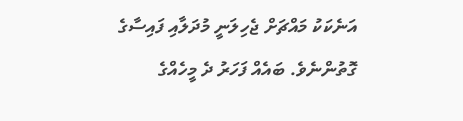އަނެކަކު މައްޗަށް ޖެހިލަނީ މުދަލާއި ފައިސާގެ ގޮތުންނެވެ. ބައެއް ފަހަރު ދެ މީހެއްގެ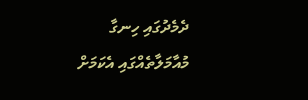ދެމެދުގައި ހިނގާ މުއާމަލާތެއްގައި އެކަމަށް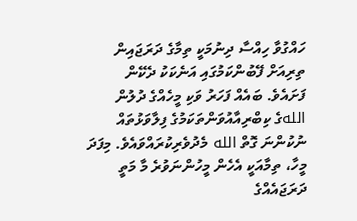ހައްގުވާ ހިއްސާ ދިނުމަކީ ތިމާގެ ދަރަޖައިން ތިރިއަށް ފޭބުންކަމުގައި އަނެކަކު ދެކޭން ފަށައެވެ. ބައެއް ފަހަރު ވަކި މީހެއްގެ ދުލުން اللهގެ ކިބްރިއާއުވަންތަކަމުގެ ފިލާވަޅުތައް ނުކުންނަ ގޮތް الله މެދުވެރިކުރައްވައެވެ. މިފަދަ މީހާ، ތިމާއަކީ އެހެން މީހުންނަވުރެ މާ މަތީ ދަރަޖައެއްގެ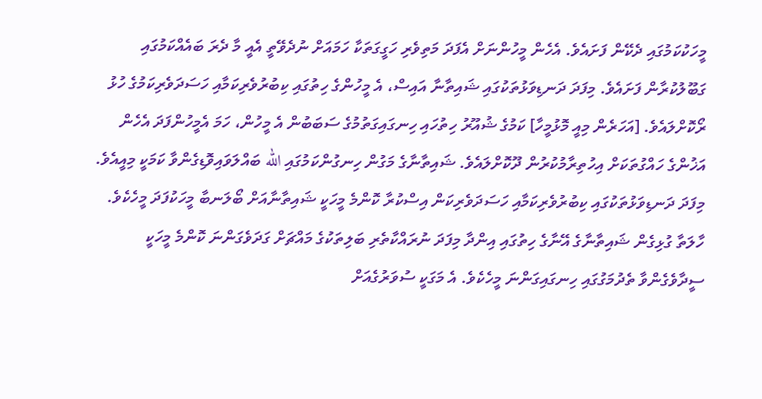މީހަކުކަމުގައި ދެކޭން ފަށައެވެ. އެހެން މީހުންނަށް އެފަދަ މަތިވެރި ހަގީގަތަކާ ހަމައަށް ނުދެވޭތީ އެއީ މާ ދެރަ ބައެއްކަމުގައި ގަބޫލުކުރާން ފަށައެވެ. މިފަދަ ދަނޑިވަޅުތަކުގައި ޝައިތާނާ އައިސް، އެ މީހުންގެ ހިތުގައި ކިބުރުވެރިކަމާއި ހަސަދަވެރިކަމުގެ ހުޅު ރޯކޮށްލައެވެ. [އަހަރެން މިއީ މޮޅުމީހާ] ކަމުގެ ޝުއޫރު ހިތުހައި ހިނގައިގަތުމުގެ ސަބަބުން އެ މީހުން، ހަމަ އެމީހުންފަދަ އެހެން އަޚުންގެ ހައްގުތަކަށް އިހުތިރާމުކުރުން ދޫކޮށްލައެވެ. ޝައިތާނާގެ މަގުން ހިނގުންކަމުގައި الله ބައްލަވައިވޮޑިގެންވާ ކަމަކީ މިއީއެވެ. މިފަދަ ދަނޑިވަޅުތަކުގައި ކިބުރުވެރިކަމާއި ހަސަދަވެރިކަން އިސްކުރާ ކޮންމެ މީހަކީ ޝައިތާނާއަށް ބޯލަނބާ މީހަކުފަދަ މީހެކެވެ. ހާލަތާ ގުޅިގެން ޝައިތާނާގެ އޭނާގެ ހިތުގައި އިންދާ މިފަދަ ނުރައްކާތެރި ބަލިތަކުގެ މައްޗަށް ގަދަވެގަންނަ ކޮންމެ މީހަކީ ސީދާވެގެންވާ ތެދުމަގުގައި ހިނގައިގަންނަ މީހެކެވެ. އެ މަގަކީ ސުވަރުގެއަށް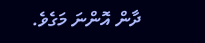ދާން އޮންނަ މަގެވެ.